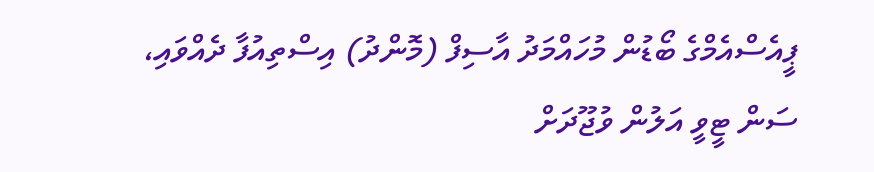ޕީއެސްއެމްގެ ބޯޑުން މުހައްމަދު އާސިފް (މޮންދު) އިސްތިއުފާ ދެއްވައި، ސަން ޓީވީ އަލުން ވުޖޫދަށް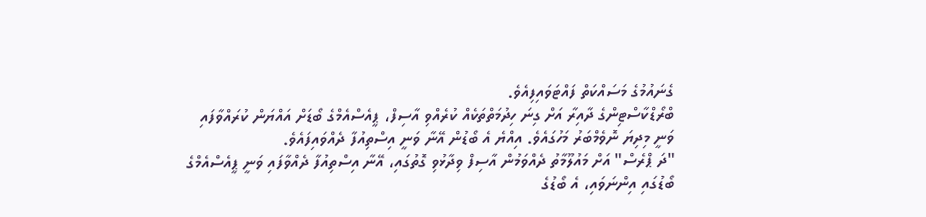ގެނައުމުގެ މަސައްކަތް ފައްޓަވައިފިއެވެ.
ބްރޯޑްކާސްޓިންގެ ދާއިރާ އަށް ގިނަ ހިދުމަތްތަކެއް ކުރެއްވި އާސިފް، ޕީއެސްއެމްގެ ބޯޑަށް އައްޔަން ކުރައްވާފައި ވަނީ މިދިޔަ ނޮވެމްބަރު މަހުގައެވެ. އިއްޔެ އެ ބޯޑުން އޭނާ ވަނީ އިސްތިއުފާ ދެއްވައިފައެވެ.
"ދަ ޕްރެސް" އަށް މައުލޫމާތު ދެއްވަމުން އާސިފް ވިދާޅުވި ގޮތުގައި، އޭނާ އިސްތިއުފާ ދެއްވާފައި ވަނީ ޕީއެސްއެމްގެ ބޯޑުގައި އިންނަވައި، އެ ބޯޑުގެ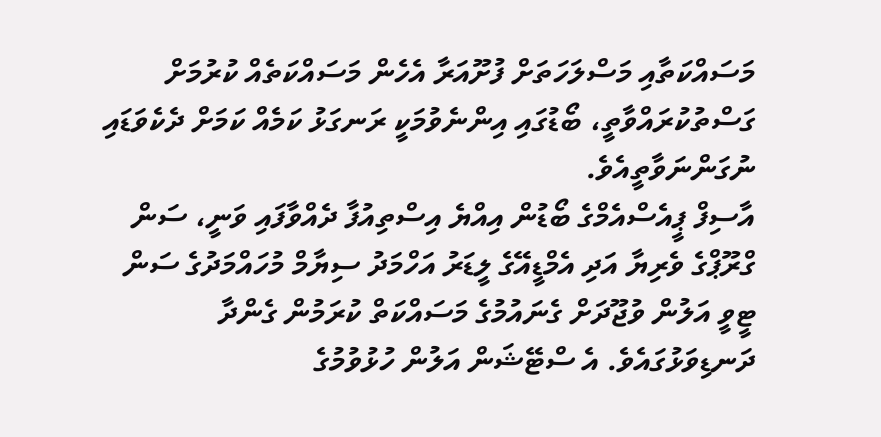މަސައްކަތާއި މަސްލަހަތަށް ފުށޫއަރާ އެހެން މަސައްކަތެއް ކުރުމަށް ގަސްތުކުރައްވާތީ، ބޯޑުގައި އިންނެވުމަކީ ރަނގަޅު ކަމެއް ކަމަށް ދެކެވަޑައި ނުގަންނަވާތީއެވެ.
އާސިފް ޕީއެސްއެމްގެ ބޯޑުން އިއްޔެ އިސްތިއުފާ ދެއްވާފައި ވަނީ، ސަން ގްރޫޕްގެ ވެރިޔާ އަދި އެމްޑީއޭގެ ލީޑަރު އަހްމަދު ސިޔާމް މުހައްމަދުގެ ސަން ޓީވީ އަލުން ވުޖޫދަށް ގެނައުމުގެ މަސައްކަތް ކުރަމުން ގެންދާ ދަނޑިވަޅުގައެވެ. އެ ސްޓޭޝަން އަލުން ހުޅުވުމުގެ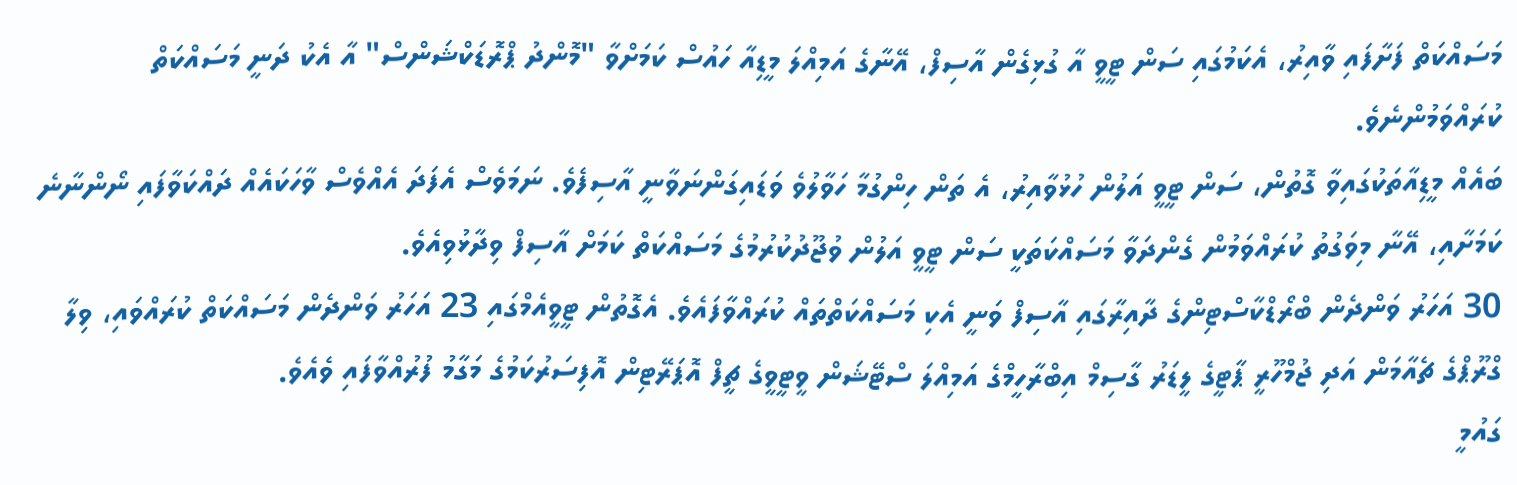މަސައްކަތް ފަށާފައި ވާއިރު، އެކަމުގައި ސަން ޓީވީ އާ ގުޅިގެން އާސިފް، އޭނާގެ އަމިއްލަ މީޑިއާ ހައުސް ކަމަށްވާ "މޮންދު ޕްރޮޑަކްޝަންސް" އާ އެކު ދަނީ މަސައްކަތް ކުރައްވަމުންނެވެ.
ބައެއް މީޑިއާތަކުގައިވާ ގޮތުން، ސަން ޓީވީ އަލުން ހުޅުވާއިރު، އެ ތަން ހިންގުމާ ހަވާލުވެ ވަޑައިގަންނަވާނީ އާސިފެވެ. ނަމަވެސް އެފަދަ އެއްވެސް ވާހަކައެއް ދައްކަވާފައި ނޯންނާނެ ކަމަށާއި، އޭނާ މިވަގުތު ކުރައްވަމުން ގެންދަވާ މަސައްކަތަކީ ސަން ޓީވީ އަލުން ވުޖޫދުކުރުމުގެ މަސައްކަތް ކަމަށް އާސިފް ވިދާޅުވިއެވެ.
30 އަހަރު ވަންދެން ބްރޯޑްކާސްޓިންގެ ދާއިރާގައި އާސިފް ވަނީ އެކި މަސައްކަތްތައް ކުރައްވާފައެވެ. އެގޮތުން ޓީވީއެމްގައި 23 އަހަރު ވަންދެން މަސައްކަތް ކުރައްވައި، ވިލާ ގްރޫޕްގެ ޗެއާމަން އަދި ޖުމްހޫރީ ޕާޓީގެ ލީޑަރު ގާސިމް އިބްރާހީމްގެ އަމިއްލަ ސްޓޭޝަން ވީޓީވީގެ ޗީފް އޮޕަރޭޓިން އޮފިސަރުކަމުގެ މަގާމު ފުރުއްވާފައި ވެއެވެ.
ގައުމީ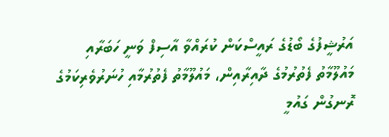އަރުޝީފުގެ ބޯޑުގެ ރައީސްކަން ކުރައްވާ އާސިފް ވަނީ ހަބަރާއި މައުލޫމާތު ފެތުރުމުގެ ދާއިރާއިން، މައުލޫމާތު ފެތުރުމާއި ހުނަރުވެރިކަމުގެ ރޮނގުން ގައުމީ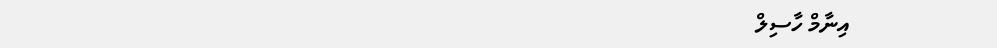އިނާމް ހާސިލް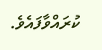ކުރައްވާފައެވެ.